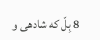8 بِلّ که شادهی و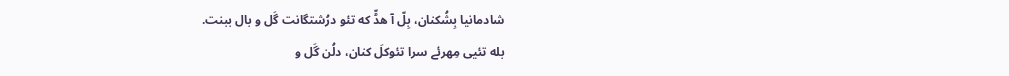شادمانیا بِشُکنان، بِلّ آ هڈّ که تئو درُشتگانت گَل و بال ببنت.
بله تئیی مِهرئے سرا تئوکلَ کنان، دلُن گَل و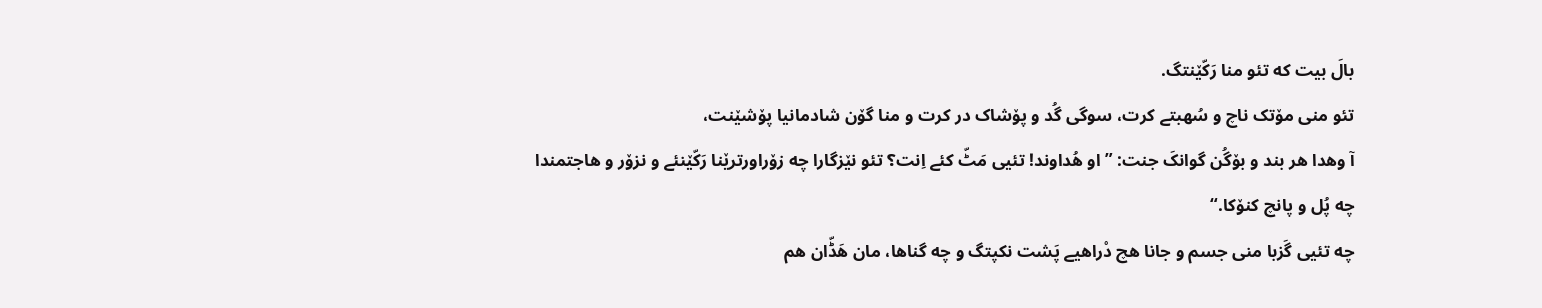بالَ بیت که تئو منا رَکّێنتگ.
تئو منی مۆتک ناچ و سُهبتے کرت، سوگی گُد و پۆشاک در کرت و منا گۆن شادمانیا پۆشێنت،
آ وهدا هر بند و بۆگُن گوانکَ جنت: ”او هُداوند! تئیی مَٹّ کئے اِنت؟ تئو نێزگارا چه زۆراورترێنا رَکّێنئے و نزۆر و هاجتمندا چه پُل و پانچ کنۆکا.“
چه تئیی گَزبا منی جسم و جانا هچ دْراهیے پَشت نکپتگ و چه گناها، مان هَڈّان هم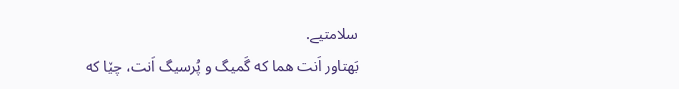سلامتیے.
بَهتاور اَنت هما که گَمیگ و پُرسیگ اَنت، چێا که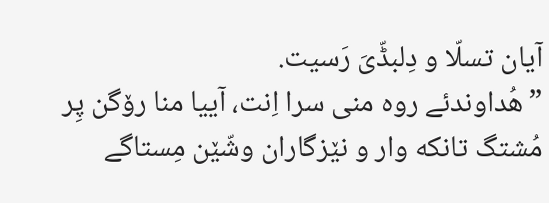آیان تسلّا و دِلبڈّیَ رَسیت.
”هُداوندئے روه منی سرا اِنت، آییا منا رۆگن پِر مُشتگ تانکه وار و نێزگاران وشّێن مِستاگے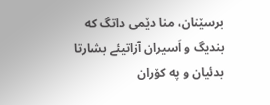برسێنان، منا دێمی داتگ که بندیگ و اَسیران آزاتیئے بشارتا بدئیان و په کۆران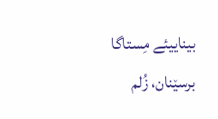بیناییئے مِستاگا برسێنان، زُلم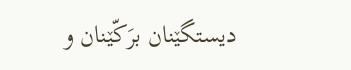دیستگێنان برَکّێنان و